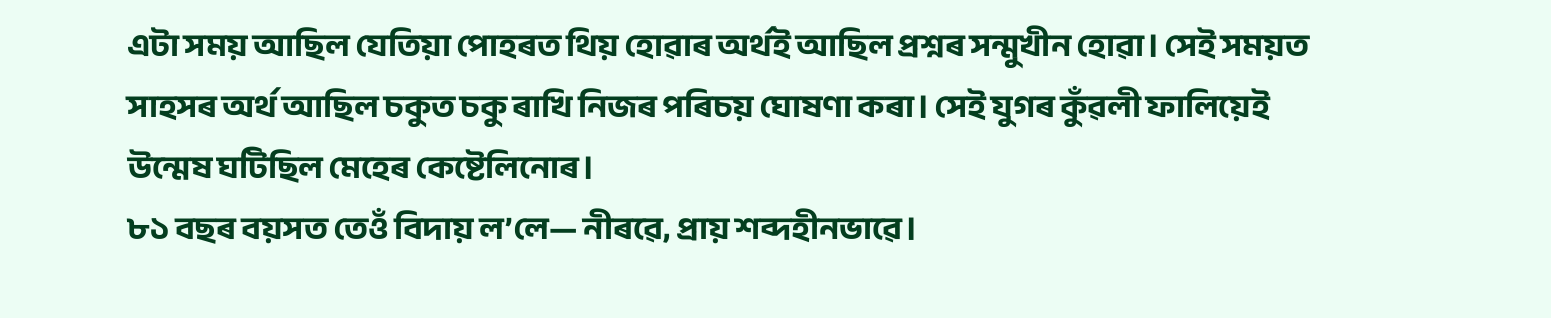এটা সময় আছিল যেতিয়া পোহৰত থিয় হোৱাৰ অৰ্থই আছিল প্ৰশ্নৰ সন্মুখীন হোৱা। সেই সময়ত সাহসৰ অৰ্থ আছিল চকুত চকু ৰাখি নিজৰ পৰিচয় ঘোষণা কৰা। সেই যুগৰ কুঁৱলী ফালিয়েই উন্মেষ ঘটিছিল মেহেৰ কেষ্টেলিনোৰ।
৮১ বছৰ বয়সত তেওঁ বিদায় ল’লে— নীৰৱে, প্ৰায় শব্দহীনভাৱে।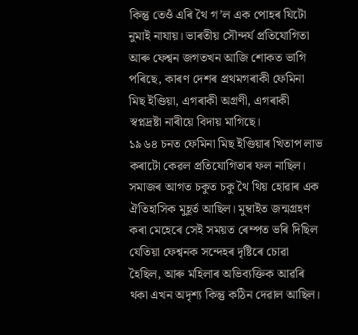কিন্তু তেওঁ এৰি থৈ গ’ল এক পোহৰ যিটো নুমাই নাযায়। ভাৰতীয় সৌন্দৰ্য প্ৰতিযোগিতা আৰু ফেশ্বন জগতখন আজি শোকত ভাগি পৰিছে, কাৰণ দেশৰ প্ৰথমগৰাকী ফেমিনা মিছ ইণ্ডিয়া, এগৰাকী অগ্ৰণী, এগৰাকী স্বপ্নদ্ৰষ্টা নাৰীয়ে বিদায় মাগিছে।
১৯৬৪ চনত ফেমিনা মিছ ইণ্ডিয়াৰ খিতাপ লাভ কৰাটো কেৱল প্ৰতিযোগিতাৰ ফল নাছিল। সমাজৰ আগত চকুত চকু থৈ থিয় হোৱাৰ এক ঐতিহাসিক মুহূৰ্ত আছিল। মুম্বাইত জন্মগ্ৰহণ কৰা মেহেৰে সেই সময়ত ৰেম্পত ভৰি দিছিল যেতিয়া ফেশ্বনক সন্দেহৰ দৃষ্টিৰে চোৱা হৈছিল, আৰু মহিলাৰ অভিব্যক্তিক আৱৰি থকা এখন অদৃশ্য কিন্তু কঠিন দেৱাল আছিল।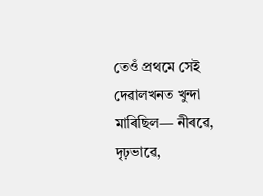তেওঁ প্ৰথমে সেই দেৱালখনত খুন্দা মাৰিছিল— নীৰৱে, দৃঢ়ভাৱে,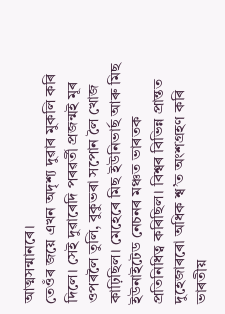আত্মসন্মানৰে।
তেওঁৰ জয়ে এখন অদৃশ্য দুৱাৰ মুকলি কৰি দিলে। সেই দুৱাৰেদি পৰৱৰ্তী প্ৰজন্মই মূৰ ওপৰলৈ তুলি, বুকুভৰা সপোন লৈ খোজ কাঢ়িছিল। মেহেৰে মিছ ইউনিভাৰ্ছ আৰু মিছ ইউনাইটেড নেচনৰ মঞ্চত ভাৰতক প্ৰতিনিধিত্ব কৰিছিল। বিশ্বৰ বিভিন্ন প্ৰান্তত দুহেজাৰৰো অধিক শ্ব’ত অংশগ্ৰহণ কৰি ভাৰতীয়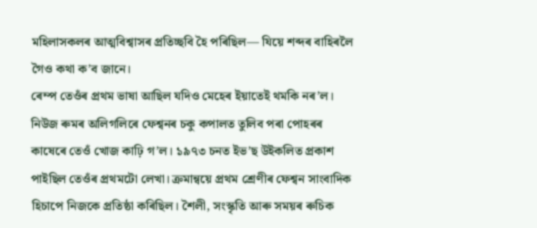মহিলাসকলৰ আত্মবিশ্বাসৰ প্ৰতিচ্ছবি হৈ পৰিছিল— যিয়ে শব্দৰ বাহিৰলৈ গৈও কথা ক’ব জানে।
ৰেম্প তেওঁৰ প্ৰথম ভাষা আছিল যদিও মেহেৰ ইয়াতেই থমকি নৰ’ল। নিউজ ৰুমৰ অলিগলিৰে ফেশ্বনৰ চকু কপালত তুলিব পৰা পোহৰৰ কাষেৰে তেওঁ খোজ কাঢ়ি গ’ল। ১৯৭৩ চনত ইভ’ছ উইকলিত প্ৰকাশ পাইছিল তেওঁৰ প্ৰথমটো লেখা। ক্ৰমান্বয়ে প্ৰথম শ্ৰেণীৰ ফেশ্বন সাংবাদিক হিচাপে নিজকে প্ৰতিষ্ঠা কৰিছিল। শৈলী, সংস্কৃতি আৰু সময়ৰ ৰুচিক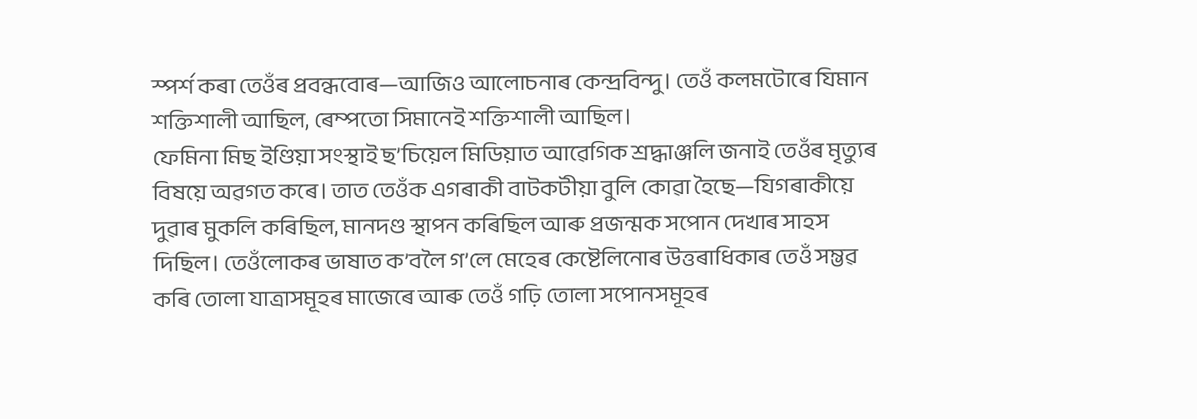স্পৰ্শ কৰা তেওঁৰ প্ৰবন্ধবোৰ—আজিও আলোচনাৰ কেন্দ্ৰবিন্দু। তেওঁ কলমটোৰে যিমান শক্তিশালী আছিল, ৰেম্পতো সিমানেই শক্তিশালী আছিল।
ফেমিনা মিছ ইণ্ডিয়া সংস্থাই ছ’চিয়েল মিডিয়াত আৱেগিক শ্ৰদ্ধাঞ্জলি জনাই তেওঁৰ মৃত্যুৰ বিষয়ে অৱগত কৰে। তাত তেওঁক এগৰাকী বাটকটীয়া বুলি কোৱা হৈছে—যিগৰাকীয়ে দুৱাৰ মুকলি কৰিছিল, মানদণ্ড স্থাপন কৰিছিল আৰু প্ৰজন্মক সপোন দেখাৰ সাহস দিছিল। তেওঁলোকৰ ভাষাত ক’বলৈ গ’লে মেহেৰ কেষ্টেলিনোৰ উত্তৰাধিকাৰ তেওঁ সম্ভৱ কৰি তোলা যাত্ৰাসমূহৰ মাজেৰে আৰু তেওঁ গঢ়ি তোলা সপোনসমূহৰ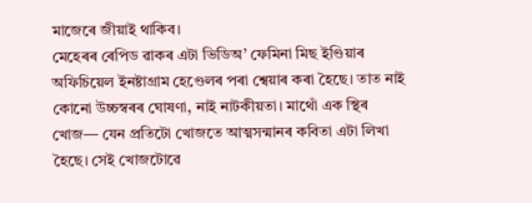মাজেৰে জীয়াই থাকিব।
মেহেৰৰ ৰেপিড ৱাকৰ এটা ভিডিঅ’ ফেমিনা মিছ ইণ্ডিয়াৰ অফিচিয়েল ইনষ্টাগ্ৰাম হেণ্ডেলৰ পৰা শ্বেয়াৰ কৰা হৈছে। তাত নাই কোনো উচ্চস্বৰৰ ঘোষণা, নাই নাটকীয়তা। মাথোঁ এক স্থিৰ খোজ— যেন প্ৰতিটো খোজতে আত্মসন্মানৰ কবিতা এটা লিখা হৈছে। সেই খোজটোৱে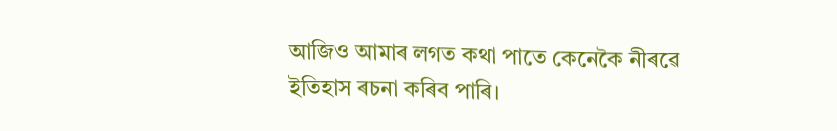আজিও আমাৰ লগত কথা পাতে কেনেকৈ নীৰৱে ইতিহাস ৰচনা কৰিব পাৰি।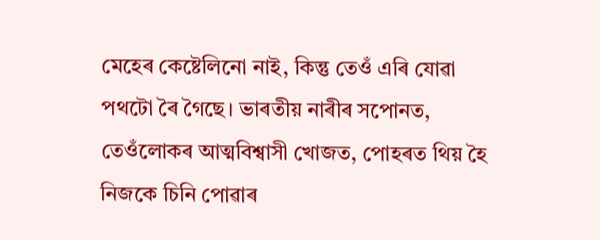মেহেৰ কেষ্টেলিনো নাই, কিন্তু তেওঁ এৰি যোৱা পথটো ৰৈ গৈছে। ভাৰতীয় নাৰীৰ সপোনত, তেওঁলোকৰ আত্মবিশ্বাসী খোজত, পোহৰত থিয় হৈ নিজকে চিনি পোৱাৰ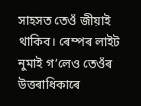সাহসত তেওঁ জীয়াই থাকিব। ৰেম্পৰ লাইট নুমাই গ’লেও তেওঁৰ উত্তৰাধিকাৰে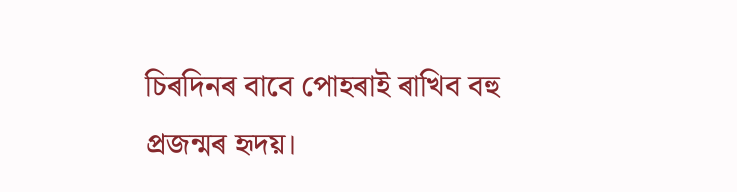চিৰদিনৰ বাবে পোহৰাই ৰাখিব বহু প্ৰজন্মৰ হৃদয়।